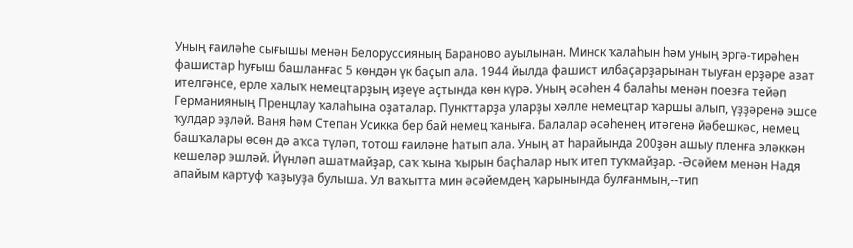Уның ғаиләһе сығышы менән Белоруссияның Бараново ауылынан. Минск ҡалаһын һәм уның эргә-тирәһен фашистар һуғыш башланғас 5 көндән үк баҫып ала. 1944 йылда фашист илбаҫарҙарынан тыуған ерҙәре азат ителгәнсе, ерле халыҡ немецтарҙың иҙеүе аҫтында көн күрә. Уның әсәһен 4 балаһы менән поезға тейәп Германияның Пренцлау ҡалаһына оҙаталар. Пункттарҙа уларҙы хәлле немецтар ҡаршы алып, үҙҙәренә эшсе ҡулдар эҙләй. Ваня һәм Степан Усикка бер бай немец ҡаныға. Балалар әсәһенең итәгенә йәбешкәс, немец башҡалары өсөн дә аҡса түләп, тотош ғаиләне һатып ала. Уның ат һарайында 200ҙән ашыу пленға эләккән кешеләр эшләй. Йүнләп ашатмайҙар, саҡ ҡына ҡырын баҫһалар ныҡ итеп туҡмайҙар. -Әсәйем менән Надя апайым картуф ҡаҙыуҙа булыша. Ул ваҡытта мин әсәйемдең ҡарынында булғанмын,--тип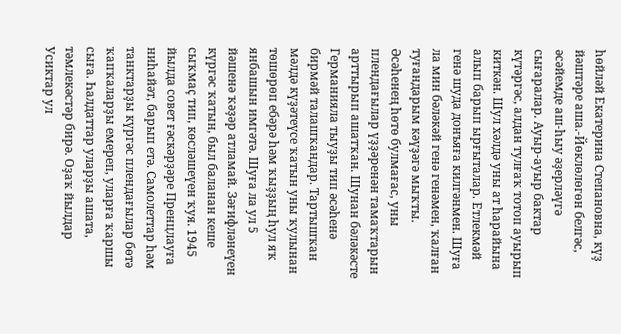һөйләй Екатерина Степановна, күҙ йәштәре аша.-Йөклөлөгөн белгәс, әсәйемде аш-һыу әҙерләүгә сығаралар. Ауыр-ауыр бактар күтәргәс, алдан тулғаҡ тотоп ауырып киткән. Шул хәлдә уны ат һарайына алып барып ырғыталар. Етлекмәй генә шуда донъяға килгәнмен. Шуға ла мин бәләкәй генә генәмен, ҡалған туғандарым кәүҙәгә мыҡты.
Әсәһенең һөтө булмағас, уны плендағылар үҙҙәренән тамаҡтарын арттырып ашатҡан. Шунан бәләкәсте Германияла тыуҙы тип әсәһенә бирмәй талашҡандар. Тартышҡан мәлдә күҙәтеүсе ҡатын уны ҡулынан төшөрөп ебәрә һәм ҡыҙҙың һул яҡ янбашын имгәтә. Шуға ла ул 5 йәшенә ҡәҙәр атламай. Зәғифләнеүен күргәс ҡатын, был баланан кеше сыҡмаҫ тип, көсләшеүен ҡуя. 1945 йылда совет ғәскәрҙәре Пренцлауға ниһайәт, барып етә. Самолеттар һәм танктарҙы күргәс плендағылар бөтә ҡапҡаларҙы емереп, уларға ҡаршы сыға. Һалдаттар уларҙы ашата, тәмлекәстәр бирә. Оҙаҡ йылдар Усиктар ул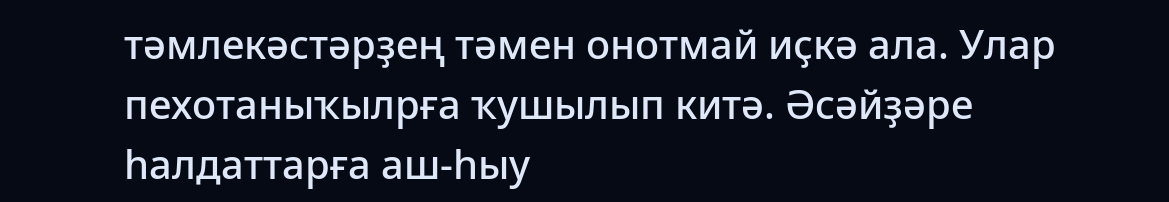тәмлекәстәрҙең тәмен онотмай иҫкә ала. Улар пехотаныҡылрға ҡушылып китә. Әсәйҙәре һалдаттарға аш-һыу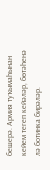бешерә. Армия туҡымаһынан кейем тегеп кейәләр, бөтәһенә лә ботинка бирәләр.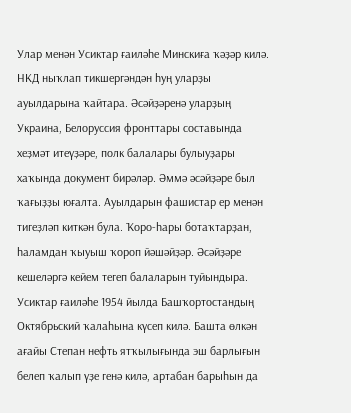Улар менән Усиктар ғаиләһе Минскиға ҡәҙәр килә. НКД ныҡлап тикшергәндән һуң уларҙы ауылдарына ҡайтара. Әсәйҙәренә уларҙың Украина, Белоруссия фронттары составында хеҙмәт итеүҙәре, полк балалары булыуҙары хаҡында документ бирәләр. Әммә әсәйҙәре был ҡағыҙҙы юғалта. Ауылдарын фашистар ер менән тигеҙләп киткән була. Ҡоро-һары ботаҡтарҙан, һаламдан ҡыуыш ҡороп йәшәйҙәр. Әсәйҙәре кешеләргә кейем тегеп балаларын туйындыра.
Усиктар ғаиләһе 1954 йылда Башҡортостандың Октябрьский ҡалаһына күсеп килә. Башта өлкән ағайы Степан нефть ятҡылығында эш барлығын белеп ҡалып үҙе генә килә, артабан барыһын да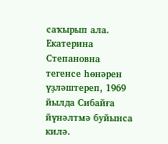саҡырып ала. Екатерина Степановна тегенсе һөнәрен үҙләштереп, 1969 йылда Сибайға йүнәлтмә буйынса килә.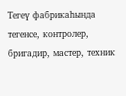Тегеү фабрикаһында тегенсе, контролер, бригадир, мастер, техник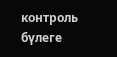контроль бүлеге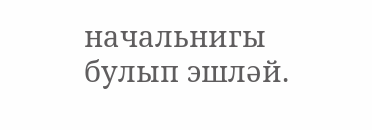начальнигы булып эшләй.